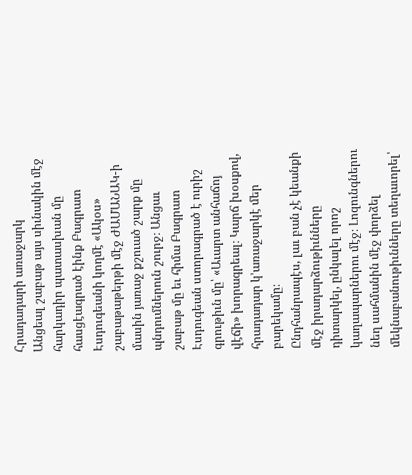Հրադադարի առաջարկ
Անցեալ շաբաթ այս սիւնակին մէջ հարկադիր պատասխան մը հասցէագրած էինք Բագրատ Էսդուգեանի կողմէ «Ակօս» շաբաթաթերթի մէջ ԺԱՄԱՆԱԿ-ի մասին յառաջ քշուած շարք մը պնդումներուն շուրջ։ Անցաւ շաբաթ մը եւ հիմա Բագրատ Էսդուգեան ստորագրած է ուրիշ գրութիւն մը՝ «Աւարտ անհաճոյ վէճի» խորագրեալ։ Կարճ խօսքով, հրադադար կ՚առաջարկէ մեր բարեկամը։
Ընդհանրապէս, լաւ բան չէ կեանքի մէջ իրադարձութիւնները դիտարկել, ընկալել որոշ կաղապարներու մէջ։ Լոզունգներու նեղ սահմանին մէջ փորձել մեկնաբանութիւնները տեղաւորել՝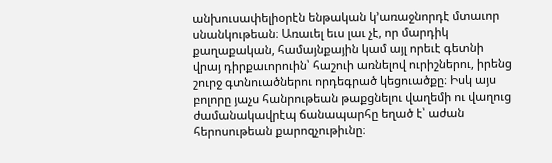անխուսափելիօրէն ենթական կ՚առաջնորդէ մտաւոր սնանկութեան։ Առաւել եւս լաւ չէ, որ մարդիկ քաղաքական, համայնքային կամ այլ որեւէ գետնի վրայ դիրքաւորուին՝ հաշուի առնելով ուրիշներու, իրենց շուրջ գտնուածներու որդեգրած կեցուածքը։ Իսկ այս բոլորը յաչս հանրութեան թաքցնելու վաղեմի ու վաղուց ժամանակավրէպ ճանապարհը եղած է՝ աժան հերոսութեան քարոզչութիւնը։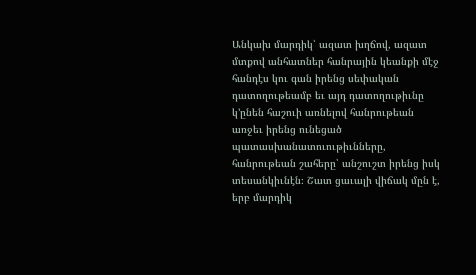Անկախ մարդիկ՝ ազատ խղճով, ազատ մտքով անհատներ հանրային կեանքի մէջ հանդէս կու գան իրենց սեփական դատողութեամբ եւ այդ դատողութիւնը կ՚ընեն հաշուի առնելով հանրութեան առջեւ իրենց ունեցած պատասխանատուութիւնները, հանրութեան շահերը՝ անշուշտ իրենց իսկ տեսանկիւնէն։ Շատ ցաւալի վիճակ մըն է, երբ մարդիկ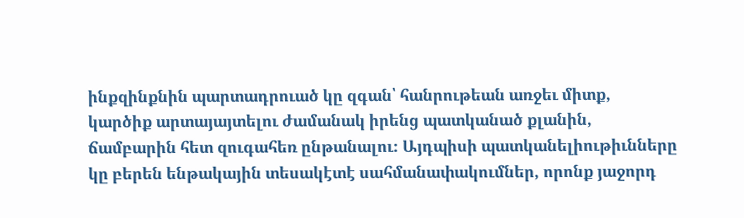ինքզինքնին պարտադրուած կը զգան՝ հանրութեան առջեւ միտք, կարծիք արտայայտելու ժամանակ իրենց պատկանած քլանին, ճամբարին հետ զուգահեռ ընթանալու։ Այդպիսի պատկանելիութիւնները կը բերեն ենթակային տեսակէտէ սահմանափակումներ, որոնք յաջորդ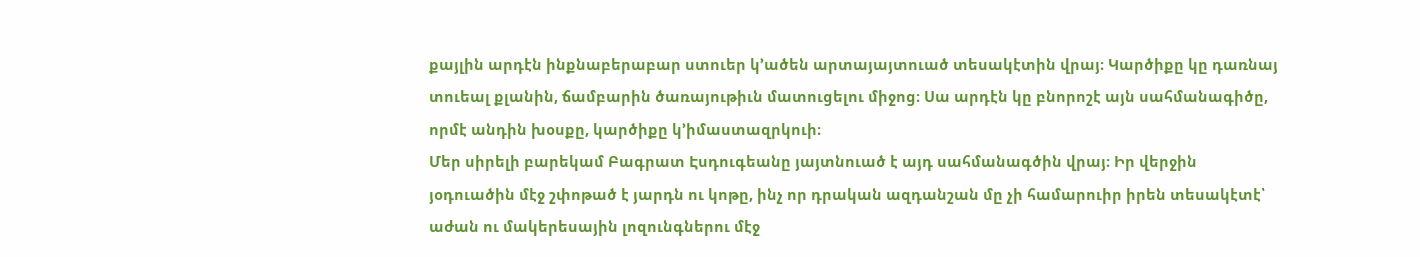քայլին արդէն ինքնաբերաբար ստուեր կ՚ածեն արտայայտուած տեսակէտին վրայ։ Կարծիքը կը դառնայ տուեալ քլանին, ճամբարին ծառայութիւն մատուցելու միջոց։ Սա արդէն կը բնորոշէ այն սահմանագիծը, որմէ անդին խօսքը, կարծիքը կ՚իմաստազրկուի։
Մեր սիրելի բարեկամ Բագրատ Էսդուգեանը յայտնուած է այդ սահմանագծին վրայ։ Իր վերջին յօդուածին մէջ շփոթած է յարդն ու կոթը, ինչ որ դրական ազդանշան մը չի համարուիր իրեն տեսակէտէ՝ աժան ու մակերեսային լոզունգներու մէջ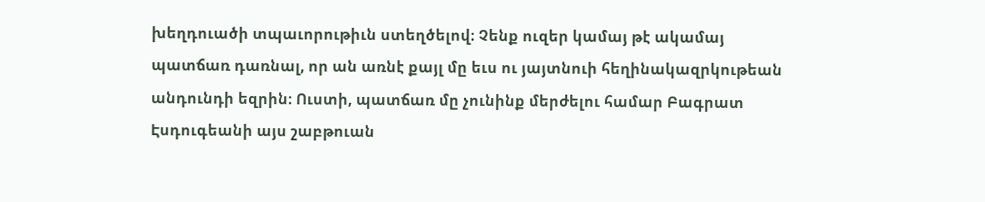խեղդուածի տպաւորութիւն ստեղծելով։ Չենք ուզեր կամայ թէ ակամայ պատճառ դառնալ, որ ան առնէ քայլ մը եւս ու յայտնուի հեղինակազրկութեան անդունդի եզրին։ Ուստի, պատճառ մը չունինք մերժելու համար Բագրատ Էսդուգեանի այս շաբթուան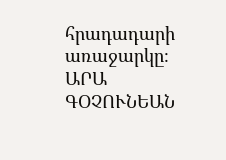հրադադարի առաջարկը։
ԱՐԱ ԳՕՉՈՒՆԵԱՆ